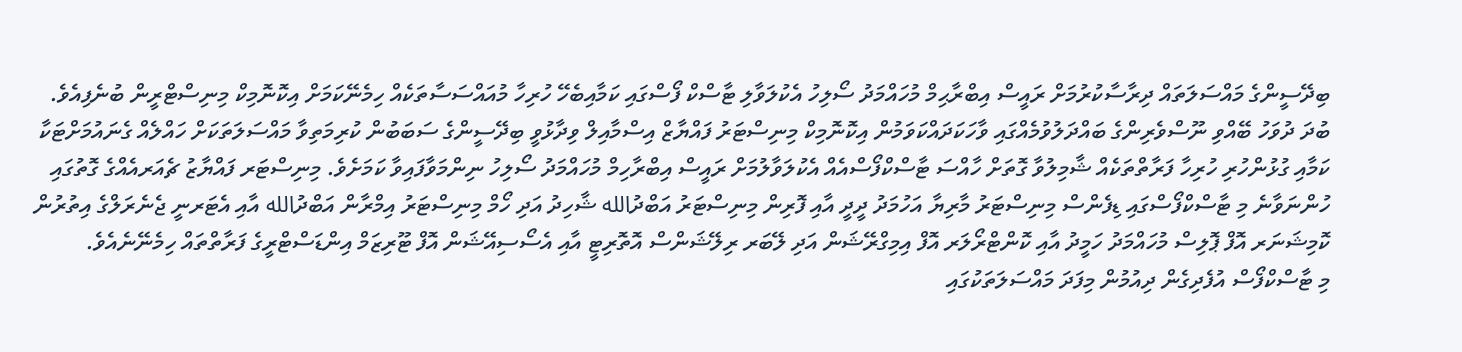ބިދޭސީންގެ މައްސަލަތައް ދިރާސާކުރުމަށް ރައީސް އިބްރާޙިމް މުހައްމަދު ސޯލިހު އެކުލަވާލި ޓާސްކް ފޯސްގައި ކަމާއިބެހޭ ހުރިހާ މުއައްސަސާތަކެއް ހިމެނޭކަމަށް އިކޮނޮމިކް މިނިސްޓްރީން ބުނެފިއެވެ.
ބުދަ ދުވަހު ބޭއްވި ނޫސްވެރިންގެ ބައްދަލުވުމެއްގައި ވާހަކަދައްކަވަމުން އިކޮނޮމިކް މިނިސްޓަރު ފައްޔާޒް އިސްމާއިލް ވިދާޅުވީ ބިދޭސީންގެ ސަބަބުން ކުރިމަތިވާ މައްސަލަތަކަށް ހައްލެއް ގެނައުމަށްޓަކާ ކަމާއި ގުޅުންހުރި ހުރިހާ ފަރާތްތަކެއް ޝާމިލުވާ ގޮތަށް ހާއްސަ ޓާސްކްފޯސްއެއް އެކުލަވާލުމަށް ރައީސް އިބްރާހިމް މުހައްމަދު ސޯލިހު ނިންމަވާފައިވާ ކަމަށެވެ. މިނިސްޓަރ ފައްޔާޒު ޗެއަރއެއްގެ ގޮތުގައި ހުންނަވާނެ މި ޓާސްކްފޯސްގައި ޑިފެންސް މިނިސްޓަރު މާރިޔާ އަހުމަދު ދީދީ އާއި ފޮރިން މިނިސްޓަރު އަބްދުالله ޝާހިދު އަދި ހޯމް މިނިސްޓަރު އިމްރާން އަބްދުالله އާއި އެޓަރނީ ޖެނެރަލްގެ އިތުރުން ކޮމިޝަނަރ އޮފް ޕޮލިސް މުހައްމަދު ހަމީދު އާއި ކޮންޓްރޯލަރ އޮފް އިމިގްރޭޝަން އަދި ލޭބަރ ރިލޭޝަންސް އޮތޮރިޓީ އާއި އެސޯސިއޭޝަން އޮފް ޓޫރިޒަމް އިންޑަސްޓްރީގެ ފަރާތްތައް ހިމެނޭނެއެވެ.
މި ޓާސްކްފޯސް އުފެދިގެން ދިއުމުން މިފަދަ މައްސަލަތަކުގައި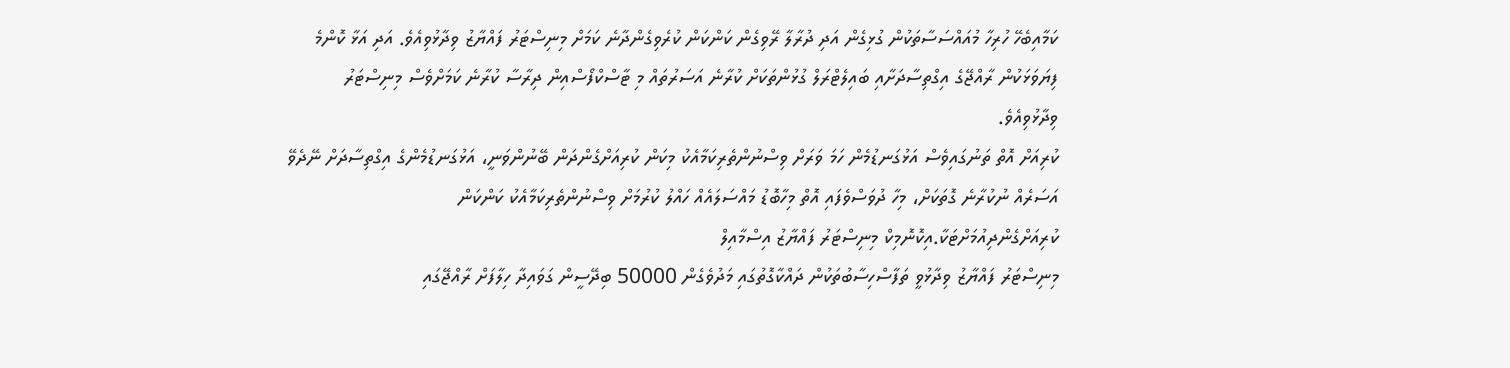ކަމާއިބެހޭ ހުރިހާ މުއައްސަސާތަކުން ގުޅިގެން އަދި ދުރާލާ ރޭވިގެން ކަންކަން ކުރެވިގެންދާނެ ކަމަށް މިނިސްޓަރު ފައްޔާޒު ވިދާޅުވިއެވެ. އަދި އަޅާ ކޮންމެ ފިޔަވަޅަކުން ރާއްޖޭގެ އިގްތިސާދަށާއި ބައިލެޓްރަލް ގުޅުންތަކަށް ކުރާނެ އަސަރުތައް މި ޓާސްކްފޯސްއިން ދިރާސާ ކުރާނެ ކަމަށްވެސް މިނިސްޓަރު ވިދާޅުވިއެވެ.
ކުރިއަށް އޮތް ތަނުގައިވެސް އަޅުގަނޑުމެން ހަމަ ވަރަށް ވިސްނުންތެރިކަމާއެކު މިކަން ކުރިއަށްގެންދަން ބޭނުންވަނީ، އަޅުގަނޑުމެންގެ އިގްތިސާދަށް ނޭދެވޭ އަސަރެއް ނުކުރާނެ ގޮތަކަށް، މިހާ ދުވަސްވެފައި އޮތް މިހާބޮޑު މައްސަލައެއް ހައްލު ކުރުމަށް ވިސްނުންތެރިކަމާއެކު ކަންކަން ކުރިއަށްގެންދިއުމަށްޓަކާ.އިކޮނޮމިކް މިނިސްޓަރު ފައްޔާޒު އިސްމާއިލް
މިނިސްޓަރު ފައްޔާޒު ވިދާޅުވީ ތަފާސްހިސާބުތަކުން ދައްކާގޮތުގައި މަދުވެގެން 50000 ބިދޭސީން ގަވައިދާ ހިލާފަށް ރާއްޖޭގައި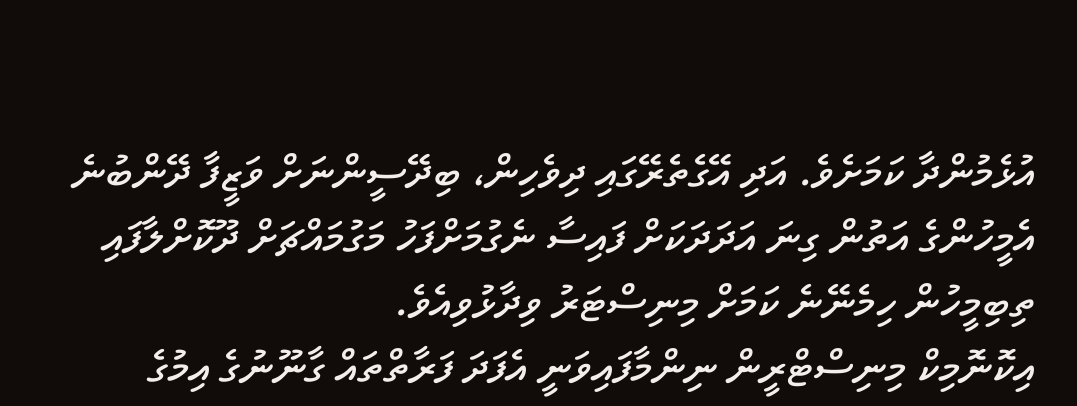އުޅެމުންދާ ކަމަށެވެ. އަދި އޭގެތެރޭގައި ދިވެހިން، ބިދޭސީންނަށް ވަޒީފާ ދޭންބުނެ އެމީހުންގެ އަތުން ގިނަ އަދަދަކަށް ފައިސާ ނެގުމަށްފަހު މަގުމައްޗަށް ދޫކޮށްލާފައި ތިބިމީހުން ހިމެނޭނެ ކަމަށް މިނިސްޓަރު ވިދާޅުވިއެވެ.
އިކޮނޮމިކް މިނިސްޓްރީން ނިންމާފައިވަނީ އެފަދަ ފަރާތްތައް ގާނޫނުގެ އިމުގެ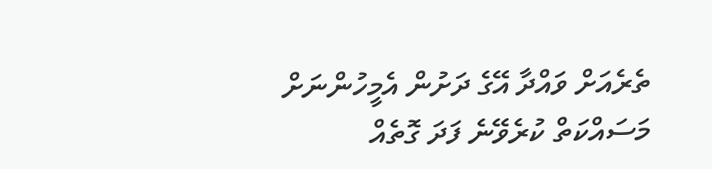ތެރެއަށް ވައްދާ އޭގެ ދަށުން އެމީހުންނަށް މަސައްކަތް ކުރެވޭނެ ފަދަ ގޮތެއް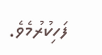ފަހިކުރުމެވެ.